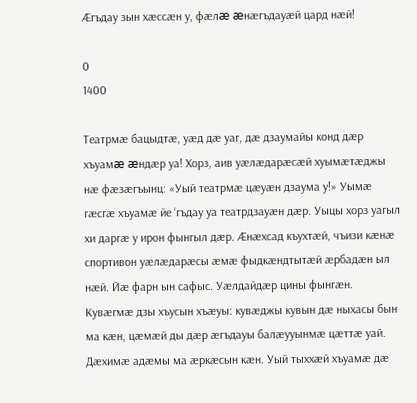Æгъдау зын хæссæн у, фæлæ æнæгъдауæй цард нæй!

0
1400

Театрмæ бацыдтæ, уæд дæ уаг, дæ дзаумайы конд дæр хъуамæ æндæр уа! Хорз, аив уæлæдарæсæй хуымæтæджы нæ фæзæгъынц: «Уый театрмæ цæуæн дзаума у!» Уымæ гæсгæ хъуамæ йе ‘гъдау уа театрдзауæн дæр. Уыцы хорз уагыл хи даргæ у ирон фынгыл дæр. Æнæхсад къухтæй, чъизи кæнæ спортивон уæлæдарæсы æмæ фыдкæндтытæй æрбадæн ыл нæй. Йæ фарн ын сафыс. Уæлдайдæр цины фынгæн. Кувæгмæ дзы хъусын хъæуы: кувæджы кувын дæ ныхасы бын ма кæн, цæмæй ды дæр æгъдауы балæууынмæ цæттæ уай. Дæхимæ адæмы ма æркæсын кæн. Уый тыххæй хъуамæ дæ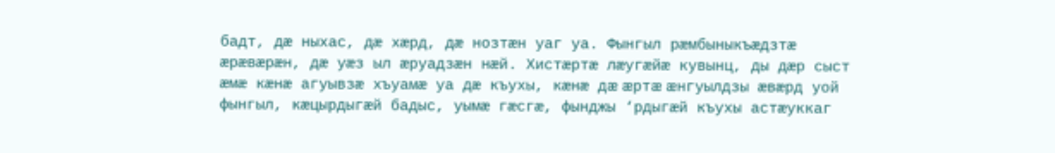бадт, дæ ныхас, дæ хæрд, дæ нозтæн уаг уа. Фынгыл рæмбыныкъæдзтæ æрæвæрæн, дæ уæз ыл æруадзæн нæй. Хистæртæ лæугæйæ кувынц, ды дæр сыст æмæ кæнæ агуывзæ хъуамæ уа дæ къухы, кæнæ дæ æртæ æнгуылдзы æвæрд уой фынгыл, кæцырдыгæй бадыс, уымæ гæсгæ, фынджы ‘рдыгæй къухы астæуккаг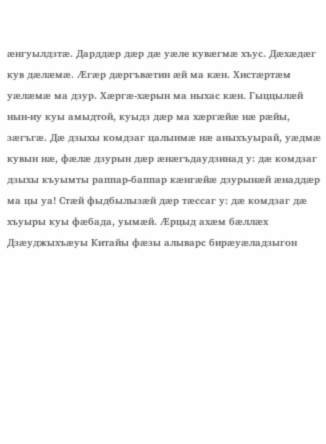æнгуылдзтæ. Дарддæр дæр дæ уæле кувæгмæ хъус. Дæхæдæг кув дæлæмæ. Æгæр дæргъвæтин æй ма кæн. Хистæртæм уæлæмæ ма дзур. Хæргæ-хæрын ма ныхас кæн. Гыццылæй нын-иу куы амыдтой, куыдз дæр ма хæргæйæ нæ рæйы, зæгъгæ. Дæ дзыхы комдзаг цалынмæ нæ аныхъуырай, уæдмæ кувын нæ, фæлæ дзурын дæр æнæгъдаудзинад у: дæ комдзаг дзыхы къуымты раппар-баппар кæнгæйæ дзурынæй æнаддæр ма цы уа! Стæй фыдбылызæй дæр тæссаг у: дæ комдзаг дæ хъуыры куы фæбада, уымæй. Æрцыд ахæм бæллæх Дзæуджыхъæуы Китайы фæзы алыварс бирæуæладзыгон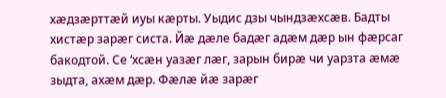хæдзæрттæй иуы кæрты. Уыдис дзы чындзæхсæв. Бадты хистæр зарæг систа. Йæ дæле бадæг адæм дæр ын фæрсаг бакодтой. Се ‘хсæн уазæг лæг, зарын бирæ чи уарзта æмæ зыдта, ахæм дæр. Фæлæ йæ зарæг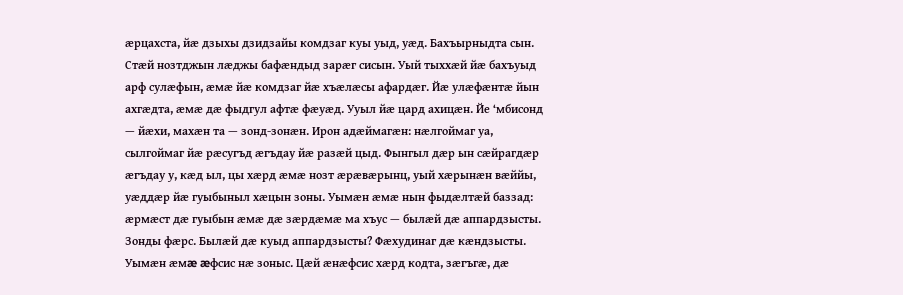æрцахста, йæ дзыхы дзидзайы комдзаг куы уыд, уæд. Бахъырныдта сын. Стæй нозтджын лæджы бафæндыд зарæг сисын. Уый тыххæй йæ бахъуыд арф сулæфын, æмæ йæ комдзаг йæ хъæлæсы афардæг. Йæ улæфæнтæ йын ахгæдта, æмæ дæ фыдгул афтæ фæуæд. Ууыл йæ цард ахицæн. Йе ‘мбисонд — йæхи, махæн та — зонд-зонæн. Ирон адæймагæн: нæлгоймаг уа, сылгоймаг йæ рæсугъд æгъдау йæ разæй цыд. Фынгыл дæр ын сæйрагдæр æгъдау у, кæд ыл, цы хæрд æмæ нозт æрæвæрынц, уый хæрынæн вæййы, уæддæр йæ гуыбыныл хæцын зоны. Уымæн æмæ нын фыдæлтæй баззад: æрмæст дæ гуыбын æмæ дæ зæрдæмæ ма хъус — былæй дæ аппардзысты. Зонды фæрс. Былæй дæ куыд аппардзысты? Фæхудинаг дæ кæндзысты. Уымæн æмæ æфсис нæ зоныс. Цæй æнæфсис хæрд кодта, зæгъгæ, дæ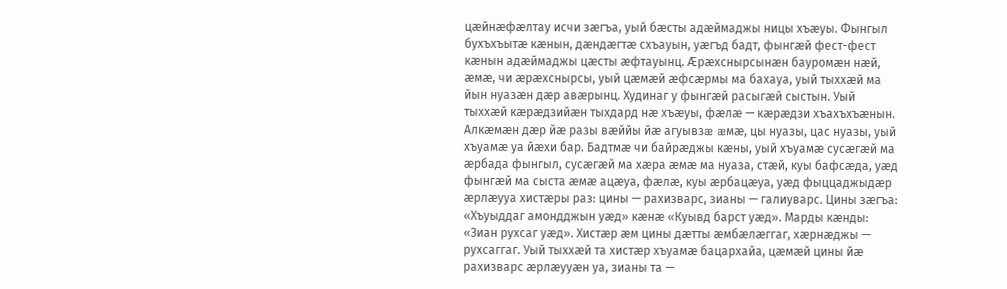цæйнæфæлтау исчи зæгъа, уый бæсты адæймаджы ницы хъæуы. Фынгыл бухъхъытæ кæнын, дæндæгтæ схъауын, уæгъд бадт, фынгæй фест-фест кæнын адæймаджы цæсты æфтауынц. Æрæхснырсынæн бауромæн нæй, æмæ, чи æрæхснырсы, уый цæмæй æфсæрмы ма бахауа, уый тыххæй ма йын нуазæн дæр авæрынц. Худинаг у фынгæй расыгæй сыстын. Уый тыххæй кæрæдзийæн тыхдард нæ хъæуы, фæлæ — кæрæдзи хъахъхъæнын. Алкæмæн дæр йæ разы вæййы йæ агуывзæ æмæ, цы нуазы, цас нуазы, уый хъуамæ уа йæхи бар. Бадтмæ чи байрæджы кæны, уый хъуамæ сусæгæй ма æрбада фынгыл, сусæгæй ма хæра æмæ ма нуаза, стæй, куы бафсæда, уæд фынгæй ма сыста æмæ ацæуа, фæлæ, куы æрбацæуа, уæд фыццаджыдæр æрлæууа хистæры раз: цины — рахизварс, зианы — галиуварс. Цины зæгъа: «Хъуыддаг амондджын уæд» кæнæ «Куывд барст уæд». Марды кæнды: «Зиан рухсаг уæд». Хистæр æм цины дæтты æмбæлæггаг, хæрнæджы — рухсаггаг. Уый тыххæй та хистæр хъуамæ бацархайа, цæмæй цины йæ рахизварс æрлæууæн уа, зианы та —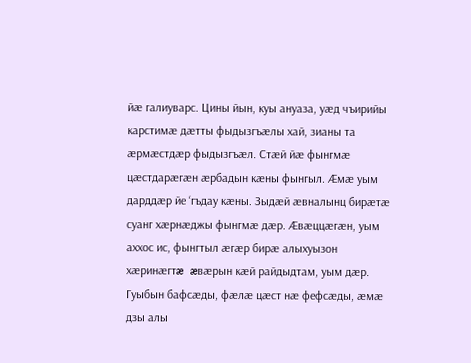йæ галиуварс. Цины йын, куы ануаза, уæд чъирийы карстимæ дæтты фыдызгъæлы хай, зианы та æрмæстдæр фыдызгъæл. Стæй йæ фынгмæ цæстдарæгæн æрбадын кæны фынгыл. Æмæ уым дарддæр йе ‘гъдау кæны. Зыдæй æвналынц бирæтæ суанг хæрнæджы фынгмæ дæр. Æвæццæгæн, уым аххос ис, фынгтыл æгæр бирæ алыхуызон хæринæгтæ æвæрын кæй райдыдтам, уым дæр. Гуыбын бафсæды, фæлæ цæст нæ фефсæды, æмæ дзы алы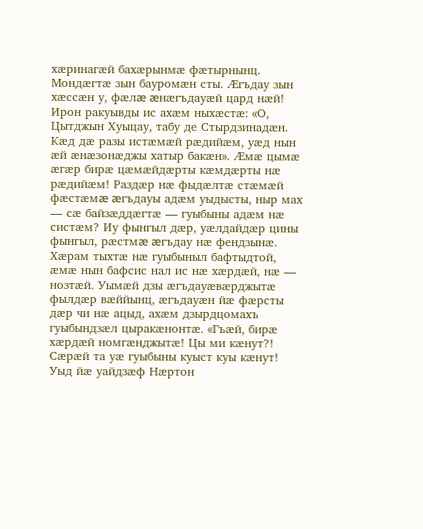хæринагæй бахæрынмæ фæтырнынц. Мондæгтæ зын бауромæн сты. Æгъдау зын хæссæн у, фæлæ æнæгъдауæй цард нæй! Ирон ракуывды ис ахæм ныхæстæ: «О, Цытджын Хуыцау, табу де Стырдзинадæн. Кæд дæ разы истæмæй рæдийæм, уæд нын æй æнæзонæджы хатыр бакæн». Æмæ цымæ æгæр бирæ цæмæйдæрты кæмдæрты нæ рæдийæм! Раздæр нæ фыдæлтæ стæмæй фæстæмæ æгъдауы адæм уыдысты, ныр мах — сæ байзæддæгтæ — гуыбыны адæм нæ систæм? Иу фынгыл дæр, уæлдайдæр цины фынгыл, рæстмæ æгъдау нæ фендзынæ. Хæрам тыхтæ нæ гуыбыныл бафтыдтой, æмæ нын бафсис нал ис нæ хæрдæй, нæ — нозтæй. Уымæй дзы æгъдауæвæрджытæ фылдæр вæййынц, æгъдауæн йæ фæрсты дæр чи нæ ацыд, ахæм дзырдцомахъ гуыбындзæл цыракæнонтæ. «Гъæй, бирæ хæрдæй номгæнджытæ! Цы ми кæнут?! Сæрæй та уæ гуыбыны куыст куы кæнут! Уыд йæ уайдзæф Нæртон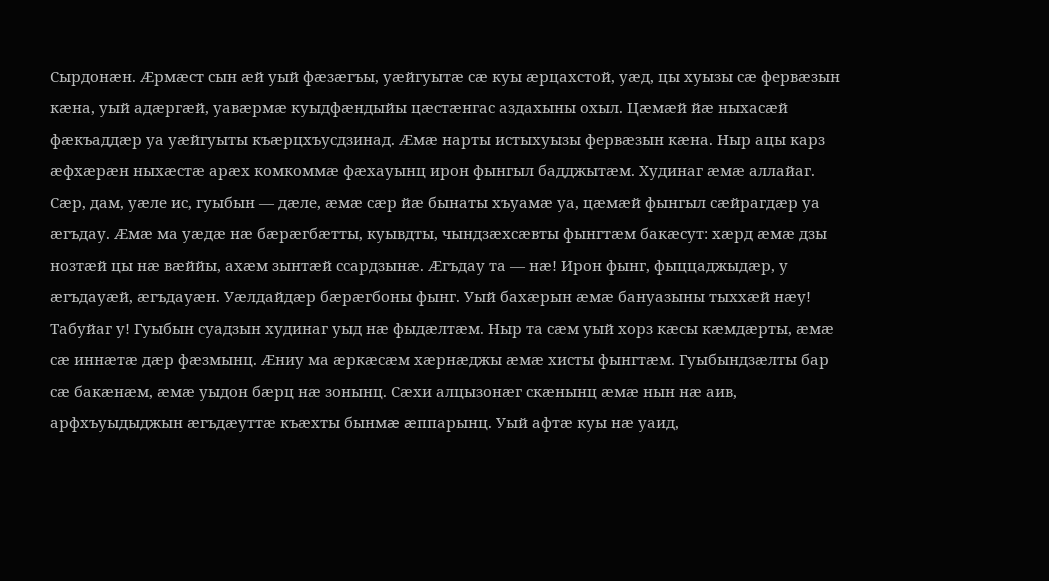Сырдонæн. Æрмæст сын æй уый фæзæгъы, уæйгуытæ сæ куы æрцахстой, уæд, цы хуызы сæ фервæзын кæна, уый адæргæй, уавæрмæ куыдфæндыйы цæстæнгас аздахыны охыл. Цæмæй йæ ныхасæй фæкъаддæр уа уæйгуыты къæрцхъусдзинад. Æмæ нарты истыхуызы фервæзын кæна. Ныр ацы карз æфхæрæн ныхæстæ арæх комкоммæ фæхауынц ирон фынгыл бадджытæм. Худинаг æмæ аллайаг. Сæр, дам, уæле ис, гуыбын — дæле, æмæ сæр йæ бынаты хъуамæ уа, цæмæй фынгыл сæйрагдæр уа æгъдау. Æмæ ма уæдæ нæ бæрæгбæтты, куывдты, чындзæхсæвты фынгтæм бакæсут: хæрд æмæ дзы нозтæй цы нæ вæййы, ахæм зынтæй ссардзынæ. Æгъдау та — нæ! Ирон фынг, фыццаджыдæр, у æгъдауæй, æгъдауæн. Уæлдайдæр бæрæгбоны фынг. Уый бахæрын æмæ бануазыны тыххæй нæу! Табуйаг у! Гуыбын суадзын худинаг уыд нæ фыдæлтæм. Ныр та сæм уый хорз кæсы кæмдæрты, æмæ сæ иннæтæ дæр фæзмынц. Æниу ма æркæсæм хæрнæджы æмæ хисты фынгтæм. Гуыбындзæлты бар сæ бакæнæм, æмæ уыдон бæрц нæ зонынц. Сæхи алцызонæг скæнынц æмæ нын нæ аив, арфхъуыдыджын æгъдæуттæ къæхты бынмæ æппарынц. Уый афтæ куы нæ уаид,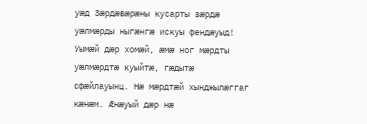уæд Зæрдæвæрæны кусарты зæрдæ уæлмæрды ныгæнгæ искуы фендæуыд! Уымæй дæр хомæй, æмæ ног мæрдты уæлмæрдтæ куыйтæ, гæдытæ сфæйлауынц. Нæ мæрдтæй хынджылæггаг кæнæм. Æнæуый дæр нæ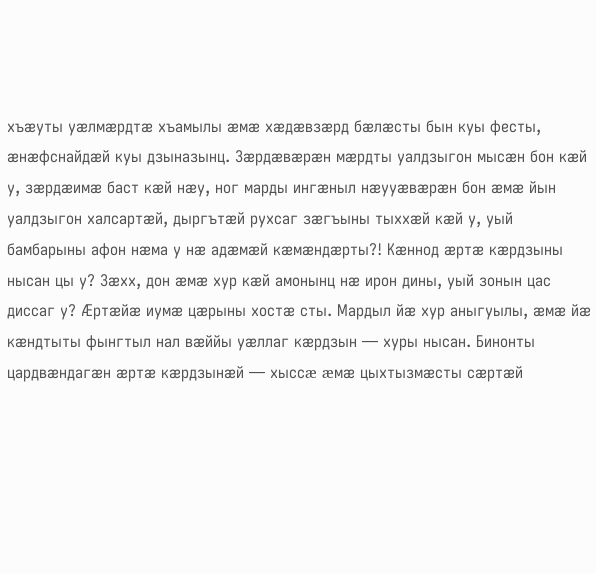хъæуты уæлмæрдтæ хъамылы æмæ хæдæвзæрд бæлæсты бын куы фесты, æнæфснайдæй куы дзыназынц. Зæрдæвæрæн мæрдты уалдзыгон мысæн бон кæй у, зæрдæимæ баст кæй нæу, ног марды ингæныл нæууæвæрæн бон æмæ йын уалдзыгон халсартæй, дыргътæй рухсаг зæгъыны тыххæй кæй у, уый бамбарыны афон нæма у нæ адæмæй кæмæндæрты?! Кæннод æртæ кæрдзыны нысан цы у? Зæхх, дон æмæ хур кæй амонынц нæ ирон дины, уый зонын цас диссаг у? Æртæйæ иумæ цæрыны хостæ сты. Мардыл йæ хур аныгуылы, æмæ йæ кæндтыты фынгтыл нал вæййы уæллаг кæрдзын — хуры нысан. Бинонты цардвæндагæн æртæ кæрдзынæй — хыссæ æмæ цыхтызмæсты сæртæй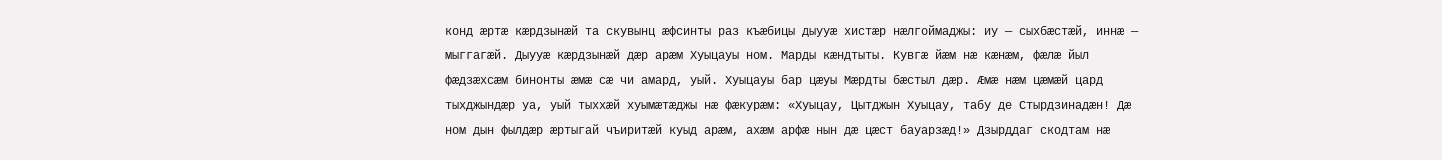конд æртæ кæрдзынæй та скувынц æфсинты раз къæбицы дыууæ хистæр нæлгоймаджы: иу — сыхбæстæй, иннæ — мыггагæй. Дыууæ кæрдзынæй дæр арæм Хуыцауы ном. Марды кæндтыты. Кувгæ йæм нæ кæнæм, фæлæ йыл фæдзæхсæм бинонты æмæ сæ чи амард, уый. Хуыцауы бар цæуы Мæрдты бæстыл дæр. Æмæ нæм цæмæй цард тыхджындæр уа, уый тыххæй хуымæтæджы нæ фæкурæм: «Хуыцау, Цытджын Хуыцау, табу де Стырдзинадæн! Дæ ном дын фылдæр æртыгай чъиритæй куыд арæм, ахæм арфæ нын дæ цæст бауарзæд!» Дзырддаг скодтам нæ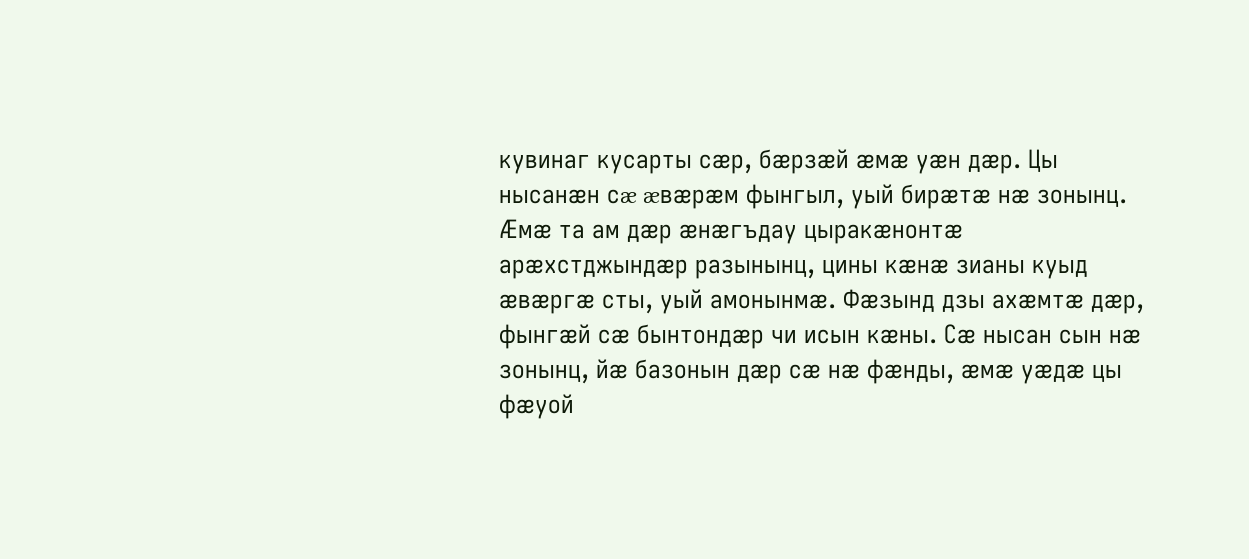кувинаг кусарты сæр, бæрзæй æмæ уæн дæр. Цы нысанæн сæ æвæрæм фынгыл, уый бирæтæ нæ зонынц. Æмæ та ам дæр æнæгъдау цыракæнонтæ арæхстджындæр разынынц, цины кæнæ зианы куыд æвæргæ сты, уый амонынмæ. Фæзынд дзы ахæмтæ дæр, фынгæй сæ бынтондæр чи исын кæны. Сæ нысан сын нæ зонынц, йæ базонын дæр сæ нæ фæнды, æмæ уæдæ цы фæуой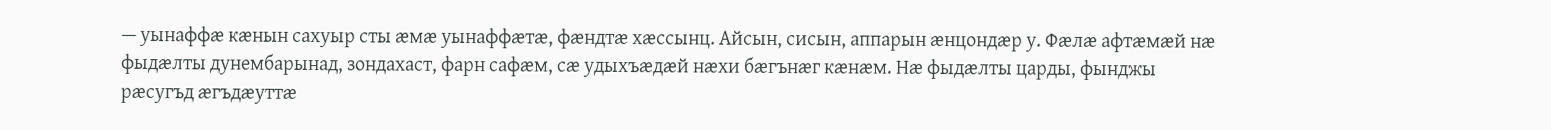— уынаффæ кæнын сахуыр сты æмæ уынаффæтæ, фæндтæ хæссынц. Айсын, сисын, аппарын æнцондæр у. Фæлæ афтæмæй нæ фыдæлты дунембарынад, зондахаст, фарн сафæм, сæ удыхъæдæй нæхи бæгънæг кæнæм. Нæ фыдæлты царды, фынджы рæсугъд æгъдæуттæ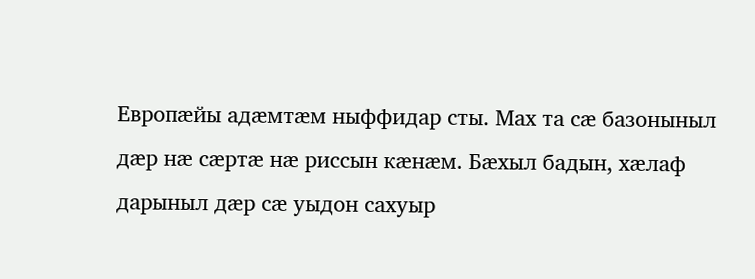Европæйы адæмтæм ныффидар сты. Мах та сæ базоныныл дæр нæ сæртæ нæ риссын кæнæм. Бæхыл бадын, хæлаф дарыныл дæр сæ уыдон сахуыр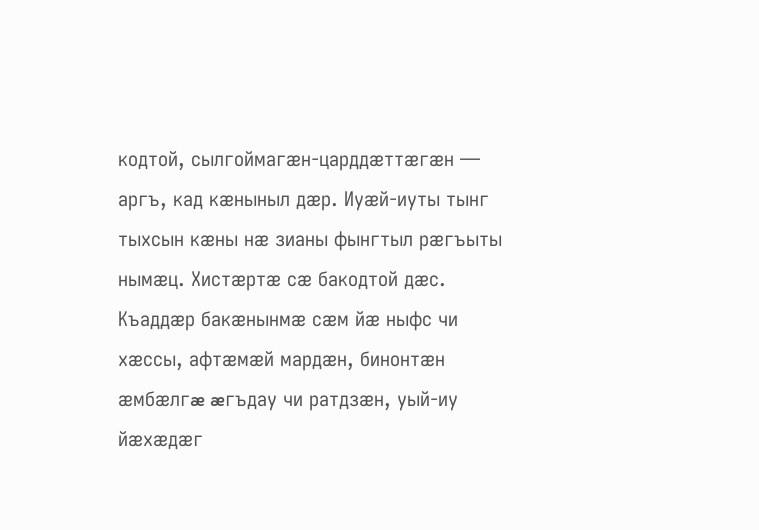кодтой, сылгоймагæн-царддæттæгæн — аргъ, кад кæныныл дæр. Иуæй-иуты тынг тыхсын кæны нæ зианы фынгтыл рæгъыты нымæц. Хистæртæ сæ бакодтой дæс. Къаддæр бакæнынмæ сæм йæ ныфс чи хæссы, афтæмæй мардæн, бинонтæн æмбæлгæ æгъдау чи ратдзæн, уый-иу йæхæдæг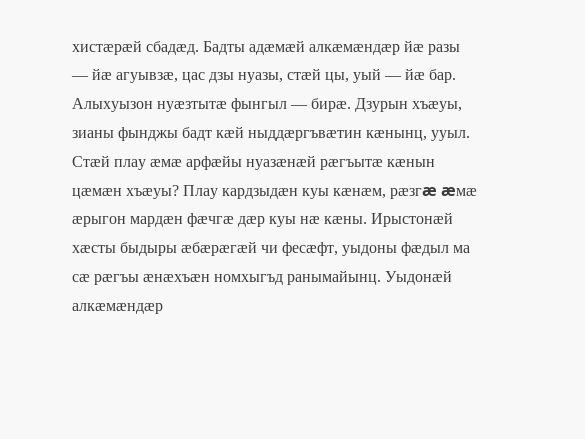хистæрæй сбадæд. Бадты адæмæй алкæмæндæр йæ разы — йæ агуывзæ, цас дзы нуазы, стæй цы, уый — йæ бар. Алыхуызон нуæзтытæ фынгыл — бирæ. Дзурын хъæуы, зианы фынджы бадт кæй ныддæргъвæтин кæнынц, ууыл. Стæй плау æмæ арфæйы нуазæнæй рæгъытæ кæнын цæмæн хъæуы? Плау кардзыдæн куы кæнæм, рæзгæ æмæ æрыгон мардæн фæчгæ дæр куы нæ кæны. Ирыстонæй хæсты быдыры æбæрæгæй чи фесæфт, уыдоны фæдыл ма сæ рæгъы æнæхъæн номхыгъд ранымайынц. Уыдонæй алкæмæндæр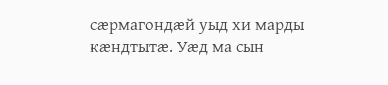сæрмагондæй уыд хи марды кæндтытæ. Уæд ма сын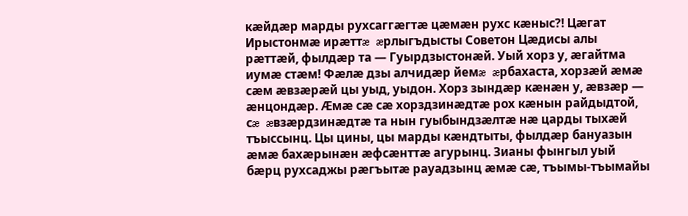кæйдæр марды рухсаггæгтæ цæмæн рухс кæныс?! Цæгат Ирыстонмæ ирæттæ æрлыгъдысты Советон Цæдисы алы рæттæй, фылдæр та — Гуырдзыстонæй. Уый хорз у, æгайтма иумæ стæм! Фæлæ дзы алчидæр йемæ æрбахаста, хорзæй æмæ сæм æвзæрæй цы уыд, уыдон. Хорз зындæр кæнæн у, æвзæр — æнцондæр. Æмæ сæ сæ хорздзинæдтæ рох кæнын райдыдтой, сæ æвзæрдзинæдтæ та нын гуыбындзæлтæ нæ царды тыхæй тъыссынц. Цы цины, цы марды кæндтыты, фылдæр бануазын æмæ бахæрынæн æфсæнттæ агурынц. Зианы фынгыл уый бæрц рухсаджы рæгъытæ рауадзынц æмæ сæ, тъымы-тъымайы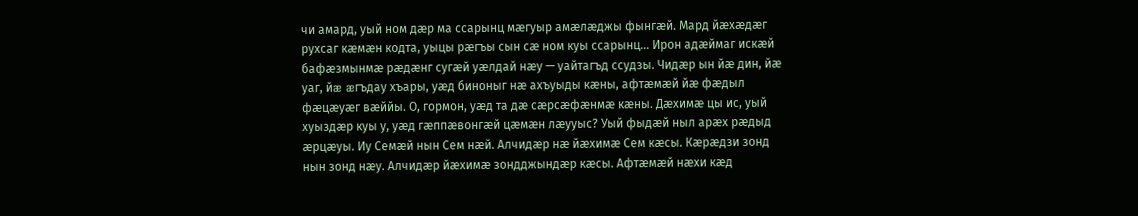чи амард, уый ном дæр ма ссарынц мæгуыр амæлæджы фынгæй. Мард йæхæдæг рухсаг кæмæн кодта, уыцы рæгъы сын сæ ном куы ссарынц… Ирон адæймаг искæй бафæзмынмæ рæдæнг сугæй уæлдай нæу — уайтагъд ссудзы. Чидæр ын йæ дин, йæ уаг, йæ æгъдау хъары, уæд биноныг нæ ахъуыды кæны, афтæмæй йæ фæдыл фæцæуæг вæййы. О, гормон, уæд та дæ сæрсæфæнмæ кæны. Дæхимæ цы ис, уый хуыздæр куы у, уæд гæппæвонгæй цæмæн лæууыс? Уый фыдæй ныл арæх рæдыд æрцæуы. Иу Семæй нын Сем нæй. Алчидæр нæ йæхимæ Сем кæсы. Кæрæдзи зонд нын зонд нæу. Алчидæр йæхимæ зондджындæр кæсы. Афтæмæй нæхи кæд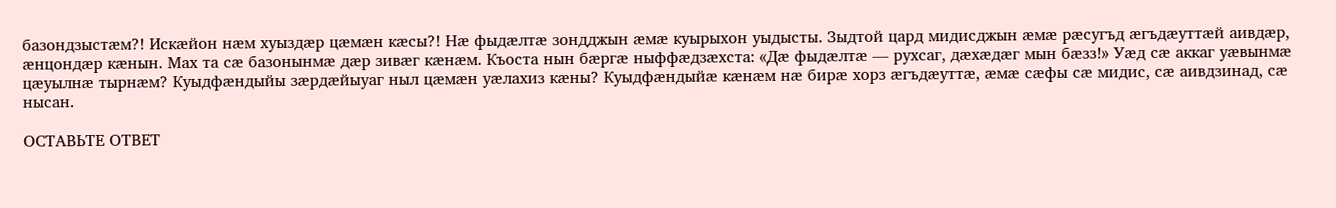базондзыстæм?! Искæйон нæм хуыздæр цæмæн кæсы?! Нæ фыдæлтæ зондджын æмæ куырыхон уыдысты. Зыдтой цард мидисджын æмæ рæсугъд æгъдæуттæй аивдæр, æнцондæр кæнын. Мах та сæ базонынмæ дæр зивæг кæнæм. Къоста нын бæргæ ныффæдзæхста: «Дæ фыдæлтæ — рухсаг, дæхæдæг мын бæзз!» Уæд сæ аккаг уæвынмæ цæуылнæ тырнæм? Куыдфæндыйы зæрдæйыуаг ныл цæмæн уæлахиз кæны? Куыдфæндыйæ кæнæм нæ бирæ хорз æгъдæуттæ, æмæ сæфы сæ мидис, сæ аивдзинад, сæ нысан.

ОСТАВЬТЕ ОТВЕТ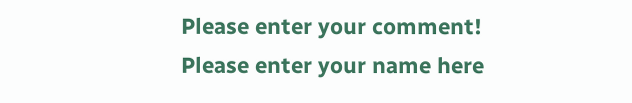Please enter your comment!
Please enter your name here